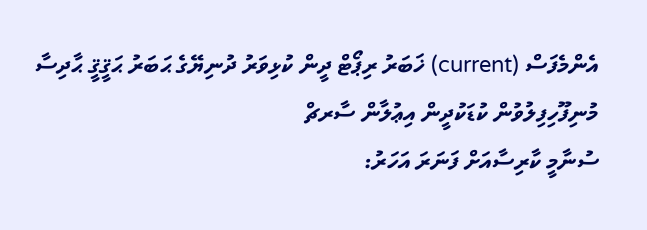އެންމެފަސް (current) ޚަބަރު ރިޕޯޓް ދީން ކުޅިވަރު ދުނިޔޭގެ ޙަބަރު ޙަޤީޤީ ޙާދިސާ މުނިފޫހިފިލުވުން ކުޑަކުދީން އިޢުލާން ސާރޗް
ސުނާމީ ކާރިސާއަށް ފަނަރަ އަހަރު: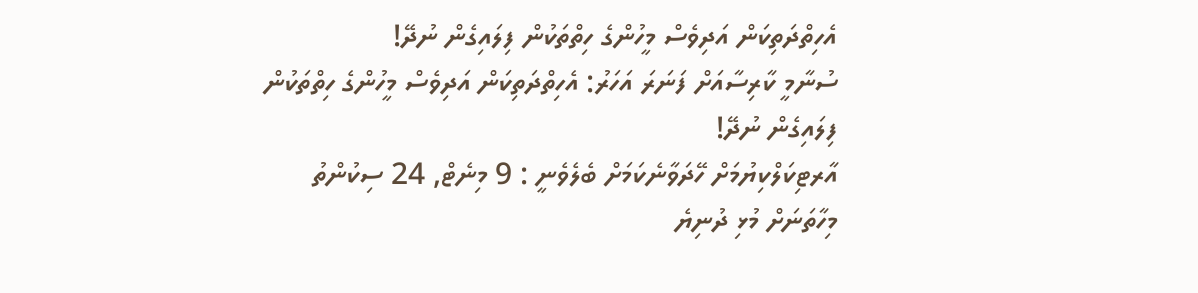އެހިތްދަތިކަން އަދިވެސް މީހުންގެ ހިތްތަކުން ފިލައިގެން ނުދޭ!
ސުނާމީ ކާރިސާއަށް ފަނަރަ އަހަރު: އެހިތްދަތިކަން އަދިވެސް މީހުންގެ ހިތްތަކުން ފިލައިގެން ނުދޭ!
އާރޓިކަލްކިޔުމަށް ހޭދަވާނެކަމަށް ބެލެވެނީ : 9 މިނެޓް, 24 ސިކުންތު
މިހާތަނަށް މުޅި ދުނިޔެ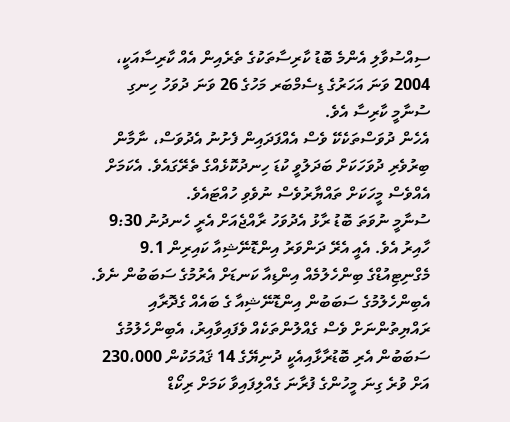ސިއްސުވާލި އެންމެ ބޮޑު ކާރިސާތަކުގެ ތެރެއިން އެއް ކާރިސާއަކީ، 2004 ވަނަ އަހަރުގެ ޑިސެމްބަރ މަހުގެ 26 ވަނަ ދުވަހު ހިނގި ސުނާމީ ކާރިސާ އެވެ.
އެހެން ދުވަސްތަކެކޭ ވެސް އެއްފަދައިން ފެށުނު އެދުވަސް، ނާމާން ބިރުވެރި ދުވަހަކަށް ބަދަލުވީ ކުޑަ ހިނދުކޮޅެއްގެ ތެރޭގައެވެ. އެކަމަށް އެއްވެސް މީހަކަށް ތައްޔާރުވެސް ނުވެވި ހުއްޓައެވެ.
ސުނާމީ ނުވަތަ ބޮޑު ރާޅު އެދުވަހު ރާއްޖެއަށް އެރީ ހެނދުނު 9:30 ހާއިރު އެވެ. އެއީ އެރޭ ދަންވަރު އިންޑޮނޭޝިއާ ކައިރިން 9.1 މެގްނިޓިއުޑްގެ ބިންހެލުމެއް އިންޑިއާ ކަނޑަށް އެރުމުގެ ސަބަބުން ނެވެ. އެބިންހެލުމުގެ ސަބަބުން އިންޑޮނޭޝިއާ ގެ ބައެއް ގެދޮރާއި ރައްޔިތުންނަށް ވެސް ގެއްލުންތަކެއް ވެފައިވާއިރު، އެބިންހެލުމުގެ ސަބަބުން އެރި ބޮޑުރާޅާއިއެކީ ދުނިޔޭގެ 14 ޤައުމަކުން 230،000 އަށް ވުރެ ގިނަ މީހުންގެ ފުރާނަ ގެއްލިފައިވާ ކަމަށް ރިކޯޑް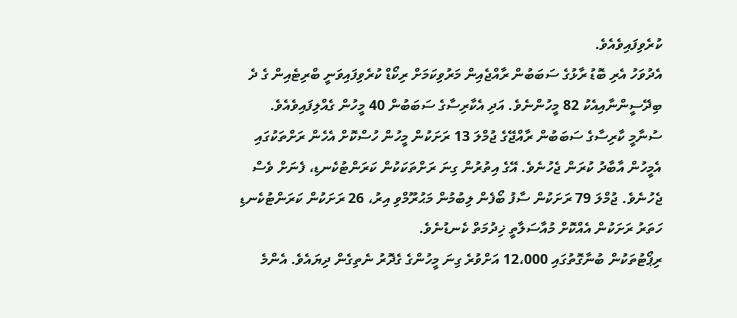ކުރެވިފައިވެއެވެ.
އެދުވަހު އެރި ބޮޑު ރާޅުގެ ސަބަބުން ރާއްޖެއިން މަރުވިކަމަށް ރިކޯޑް ކުރެވިފައިވަނީ ބްރިޓެއިން ގެ ދެ ބިދޭސީންނާއިއެކު 82 މީހުންނެވެ. އަދި އެކާރިސާގެ ސަބަބުން 40 މީހުން ގެއްލިފައިވެއެވެ.
ސުނާމީ ކާރިސާގެ ސަބަބުން ރާއްޖޭގެ ޖުމްލަ 13 ރަށަކުން މީހުން ހުސްކޮށް އެހެން ރަށްތަކުގައި އެމީހުން އާބާދު ކުރަން ޖެހުނެވެ. އޭގެ އިތުރުން ގިނަ ރަށްތަކަކުން ކަރަންޓުކެނޑި، ފެނަށް ވެސް ޖެހުނެވެ. ޖުމްލަ 79 ރަށަކުން ސާފު ބޯފެން ލިބުމުން މަޙުރޫމްވި އިރު، 26 ރަށަކުން ކަރަންޓުކެނޑި ހަތަރު ރަށަކުން އެއްކޮށް މުއާސަލާތީ ޚިދުމަތް ކެނޑުނެވެ.
ރިޕޯޓުތަކުން ބުނާގޮތުގައި 12،000 އަށްވުރެ ގިނަ މީހުންގެ ގެދޮރު ނެތިގެން ދިޔައެވެ. އެންމެ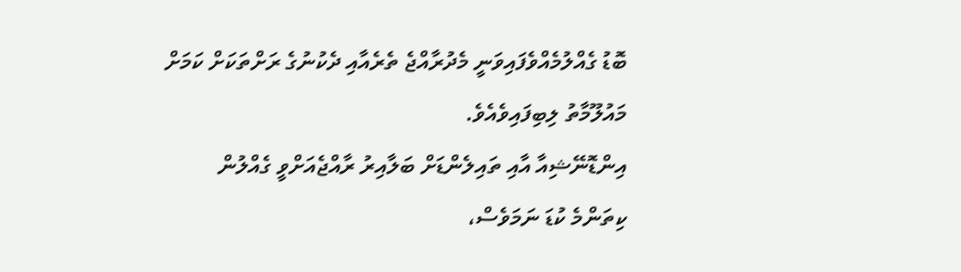ބޮޑު ގެއްލުމެއްވެފައިވަނީ މެދުރާއްޖެ ތެރެއާއި ދެކުނުގެ ރަށްތަކަށް ކަމަށް މައުލޫމާތު ލިބިފައިވެއެވެ.
އިންޑޮނޭޝިއާ އާއި ތައިލެންޑަށް ބަލާއިރު ރާއްޖެއަށްވީ ގެއްލުން ކިތަންމެ ކުޑަ ނަމަވެސް،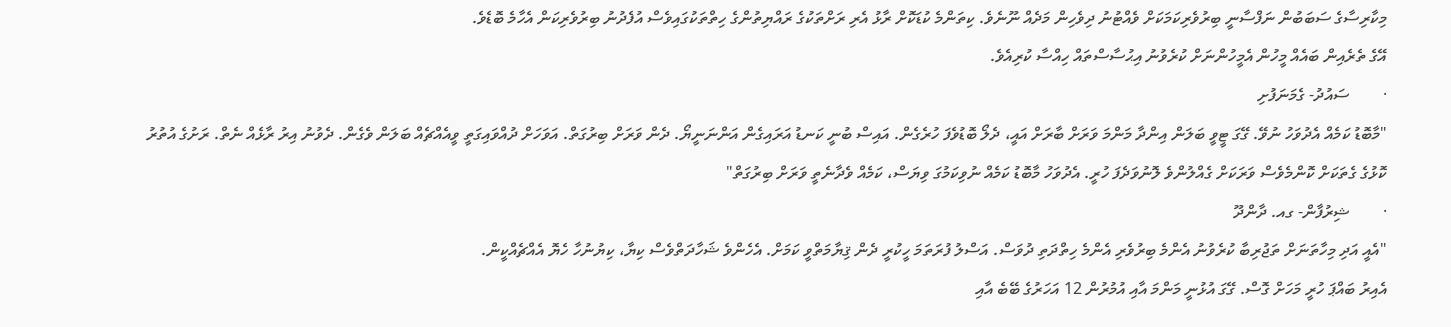މިކާރިސާގެ ސަބަބުން ނަފްސާނީ ބިރުވެރިކަމަކަށް ވެއްޓުނު ދިވެހިން މަދެއް ނޫނެވެ. ކިތަންމެ ކުޑަކޮށް ރާޅު އެރި ރަށްތަކުގެ ރައްޔިތުންގެ ހިތްތަކުގައިވެސް އުފެދުނު ބިރުވެރިކަން އެހާމެ ބޮޑެވެ.
އޭގެ ތެރެއިން ބައެއް މީހުން އެމީހުންނަށް ކުރެވުނު އިޙުސާސްތައް ހިއްސާ ކުރިއެވެ.
·        ސައުދު- ގެމަނަފުށި
"މާބޮޑު ކަމެއް އެދުވަހު ނުވޭ. ގޭގަ ޓީވީ ބަލަން އިންދާ މަންމަ ވަރަށް ބާރަށް އައީ، ދެލޯ ބޮޑުވެފަ ހުރެގެން. އައިސް ބުނީ ކަނޑު އަރައިގެން އަންނަނީޔޯ. ދެން ވަރަށް ބިރުގަތް. އަވަހަށް ދުއްވައިގަތީ ވީއެއްޗެއް ބަލަން ވެގެން. ދެވުނު އިރު ރާޅެއް ނެތް. ރަށުގެ އުތުރު ކޮޅުގެ ގެތަކަށް ކޮންމެވެސް ވަރަކަށް ގެއްލުންވެ ލޮނުވަދެފަ ހުރީ. އެދުވަހު މާބޮޑު ކަމެއް ނުވިކަމުގަ ވިޔަސް، ކަމެއް ވެދާނެތީ ވަރަށް ބިރުގަތް"
·        ޝިރުފާން- ގއ. ދާންދޫ
"އެއީ އަދި މިހާތަނަށް ތަޖުރިބާ ކުރެވުނު އެންމެ ބިރުވެރި އެންމެ ހިތްދަތި ދުވަސް. އަސްލު ފުރަތަމަ ހީކުރީ ދެން ޤިޔާމަތްވީ ކަމަށް. އެހެންވެ ޝަހާދަތްވެސް ކިޔާ، ކިޔުނުހާ ހެޔޮ އެއްޗެއްކީން.
އެއިރު ބައްޕަ ހުރީ މަހަށް ގޮސް. ގޭގަ އުޅުނީ މަންމަ އާއި އުމުރުން 12 އަހަރުގެ ބޭބެ އާއި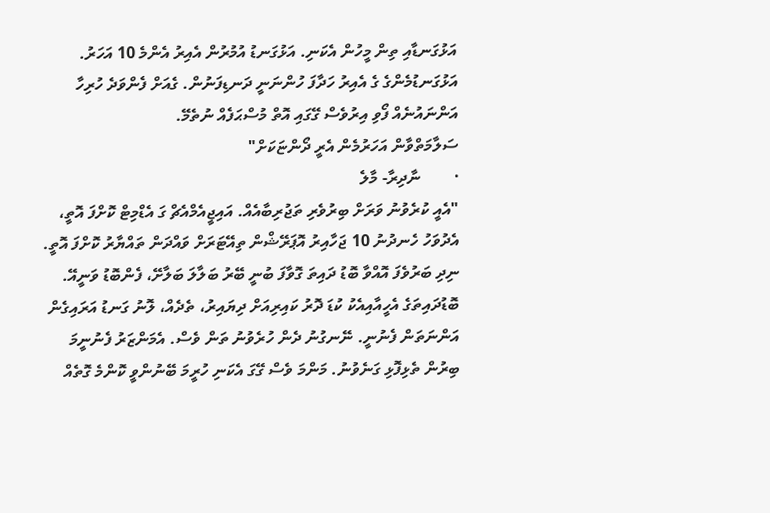އަޅުގަނޑާއި ތިން މީހުން އެކަނި. އަޅުގަނޑު އުމުރުން އެއިރު އެންމެ 10 އަހަރު. އަޅުގަނޑުމެންގެ ގެ އެއިރު ހަދާފަ ހުންނަނީ ދަނޑިފަނުން. ގެއަށް ފެންވަދެ ހުރިހާ އަންނައުނެއް ފޯވި އިރުވެސް ގޭގައި އޮތް މުސްޙަފެއް ނުތެމޭ.
ސަލާމަތްވާން އަހަރުމެން އެރީ ދޯންޏަކަށް"
·        ނާދިރާ- މާލެ
"އެއީ ކުރެވުނު ވަރަށް ބިރުވެރި ތަޖުރިބާއެއް. އައިޖީއެމްއެޗް ގަ އެޑްމިޓް ކޮށްފަ އޮތީ، އެދުވަހު ހެނދުނު 10 ޖަހާއިރު އޮޕަރޭޝްން ތިއޭޓަރަށް ވައްދަން ތައްޔާރު ކޮށްފަ އޮތީ. ނިދި ބަރުވެފަ އޮއްވާ ބޮޑު ދައިތަ ގޮވާފަ ބުނީ ބޭރު ބަލާލަ ބަލާށޭ، ފެންބޮޑު ވަނީއޭ. ބޮޑުދައިތަގެ އެހީއާއިއެކު ކުޑަ ދޮރު ކައިރިއަށް ދިޔައިރު، ތެދެއް، ލޮނު ގަނޑު އަރައިގެން އަންނަތަން ފެނުނީ. ނޭނގުނު ދެން ހުރެވުނު ތަން ވެސް. އެމަންޒަރު ފެނުނީމަ ބިރުން ތެޅިފޮޅި ގަނެވުނު. މަންމަ ވެސް ގޭގަ އެކަނި ހުރީމަ ބޭނުންވީ ކޮންމެ ގޮތެއް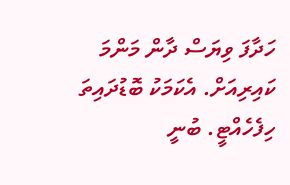ހަދާފަ ވިޔަސް ދާން މަންމަ ކައިރިއަށް. އެކަމަކު ބޮޑުދައިތަ ހިފެހެއްޓީ. ބުނީ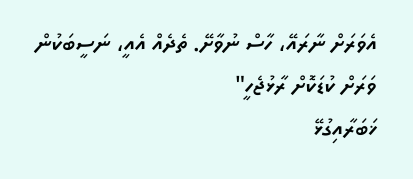އެވަރަށް ނާރައޭ، ހާސް ނުވާށޭ. ތެދެއް އެއީ، ނަސީބަކުން ވަރަށް ކުޑަކޮށް ރާޅުޖެހީ"
ޚަބަރާއިގުޅޭ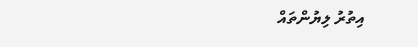އިތުރު ލިޔުންތައް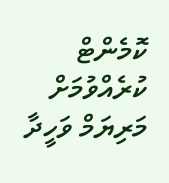ކޮމެންޓް ކުރެއްވުމަށް
މަރިޔަމް ވަހީދާ